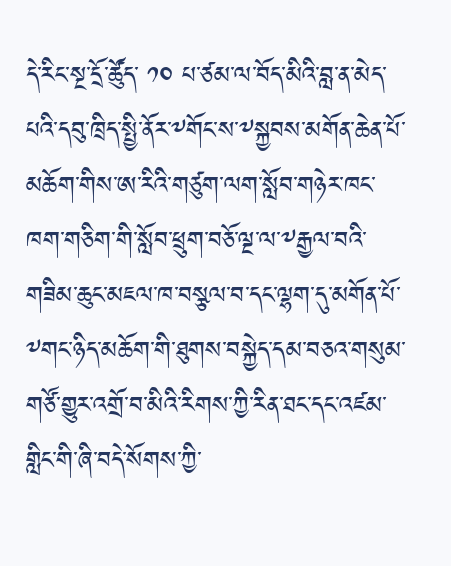དེ་རིང་སྔ་དྲོ་ཚོུད་ ༡༠ པ་ཙམ་ལ་བོད་མིའི་བླ་ན་མེད་པའི་དབུ་ཁྲིད་སྤྱི་ནོར་༸གོང་ས་༸སྐྱབས་མགོན་ཆེན་པོ་མཆོག་གིས་ཨ་རིའི་གཙུག་ལག་སློབ་གཉེར་ཁང་ཁག་གཅིག་གི་སློབ་ཕྲུག་བཅོ་ལྔ་ལ་༸རྒྱལ་བའི་གཟིམ་ཆུང་མཇལ་ཁ་བསྩལ་བ་དང་ལྷག་དུ་མགོན་པོ་༸གང་ཉིད་མཆོག་གི་ཐུགས་བསྐྱེད་དམ་བཅའ་གསུམ་གཙོ་གྱུར་འགྲོ་བ་མིའི་རིགས་ཀྱི་རིན་ཐང་དང་འཛམ་གླིང་གི་ཞི་བདེ་སོགས་ཀྱི་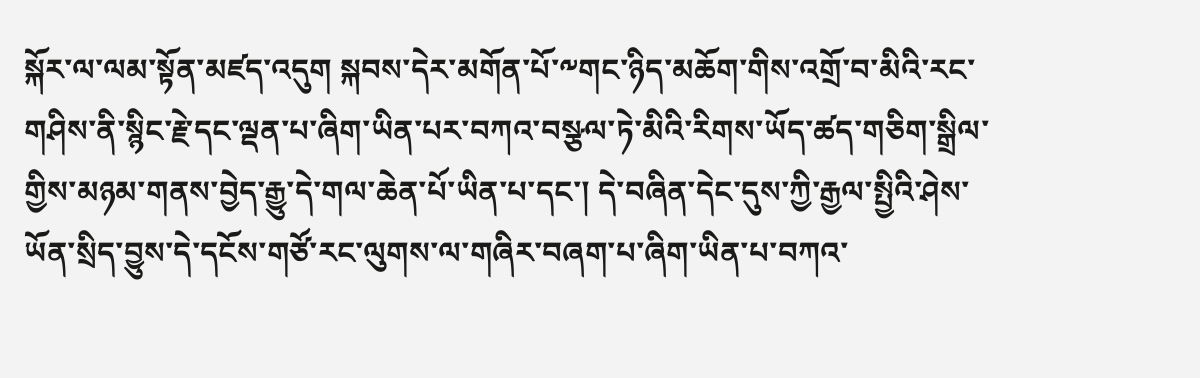སྐོར་ལ་ལམ་སྟོན་མཛད་འདུག སྐབས་དེར་མགོན་པོ་༸གང་ཉིད་མཆོག་གིས་འགྲོ་བ་མིའི་རང་གཤིས་ནི་སྙིང་རྗེ་དང་ལྡན་པ་ཞིག་ཡིན་པར་བཀའ་བསྩལ་ཏེ་མིའི་རིགས་ཡོད་ཚད་གཅིག་སྒྲིལ་གྱིས་མཉམ་གནས་བྱེད་རྒྱུ་དེ་གལ་ཆེན་པོ་ཡིན་པ་དང་། དེ་བཞིན་དེང་དུས་ཀྱི་རྒྱལ་སྤྱིའི་ཤེས་ཡོན་སྲིད་བྱུས་དེ་དངོས་གཙོ་རང་ལུགས་ལ་གཞིར་བཞག་པ་ཞིག་ཡིན་པ་བཀའ་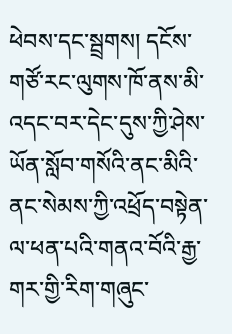ཕེབས་དང་སྦྲགས། དངོས་གཙོ་རང་ལུགས་ཁོ་ནས་མི་འདང་བར་དེང་དུས་ཀྱི་ཤེས་ཡོན་སློབ་གསོའི་ནང་མིའི་ནང་སེམས་ཀྱི་འཕྲོད་བསྟེན་ལ་ཕན་པའི་གནའ་བོའི་རྒྱ་གར་གྱི་རིག་གཞུང་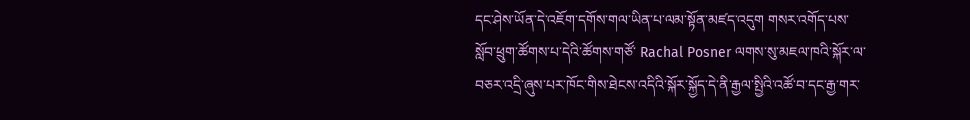དང་ཤེས་ཡོན་དེ་འཇོག་དགོས་གལ་ཡིན་པ་ལམ་སྟོན་མཛད་འདུག གསར་འགོད་པས་སློབ་ཕྲུག་ཚོགས་པ་དེའི་ཚོགས་གཙོ་ Rachal Posner ལགས་སུ་མཇལ་ཁའི་སྐོར་ལ་བཅར་འདྲི་ཞུས་པར་ཁོང་གིས་ཐེངས་འདིའི་སྐོར་སྐྱོད་དེ་ནི་རྒྱལ་སྤྱིའི་འཚོ་བ་དང་རྒྱ་གར་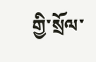གྱི་སྲོལ་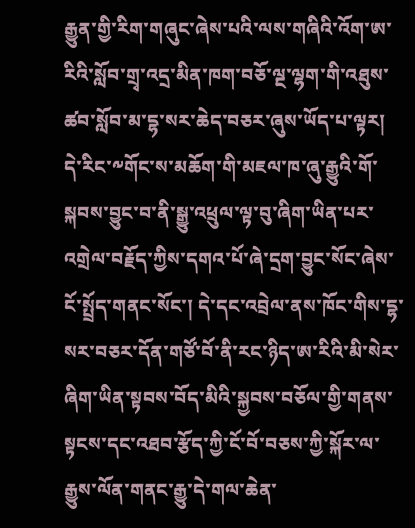རྒྱུན་གྱི་རིག་གཞུང་ཞེས་པའི་ལས་གཞིའི་འོག་ཨ་རིའི་སློབ་གྲྭ་འདྲ་མིན་ཁག་བཅོ་ལྔ་ལྷག་གི་འཐུས་ཚབ་སློབ་མ་དྷ་སར་ཆེད་བཅར་ཞུས་ཡོད་པ་ལྟར། དེ་རིང་༸གོང་ས་མཆོག་གི་མཇལ་ཁ་ཞུ་རྒྱུའི་གོ་སྐབས་བྱུང་བ་ནི་སྒྱུ་འཕྲུལ་ལྟ་བུ་ཞིག་ཡིན་པར་འགྲེལ་བརྗོད་ཀྱིས་དགའ་པོ་ཞེ་དྲག་བྱུང་སོང་ཞེས་ངོ་སྤྲོད་གནང་སོང་། དེ་དང་འབྲེལ་ནས་ཁོང་གིས་དྷ་སར་བཅར་དོན་གཙོ་བོ་ནི་རང་ཉིད་ཨ་རིའི་མི་སེར་ཞིག་ཡིན་སྟབས་བོད་མིའི་སྐྱབས་བཅོལ་གྱི་གནས་སྟངས་དང་འཐབ་རྩོད་ཀྱི་ངོ་བོ་བཅས་ཀྱི་སྐོར་ལ་རྒྱུས་ལོན་གནང་རྒྱུ་དེ་གལ་ཆེན་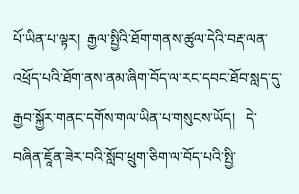པོ་ཡིན་པ་ལྟར།  རྒྱལ་སྤྱིའི་ཐོག་གནས་ཚུལ་དེའི་བརྡ་ལན་འཕྲོད་པའི་ཐོག་ནས་ནམ་ཞིག་བོད་ལ་རང་དབང་ཐོབ་སླད་དུ་རྒྱབ་སྐྱོར་གནང་དགོས་གལ་ཡིན་པ་གསུངས་ཡོད།   དེ་བཞིན་ཇཱོན་ཟེར་བའི་སློབ་ཕྲུག་ཅིག་ལ་བོད་པའི་སྤྱི་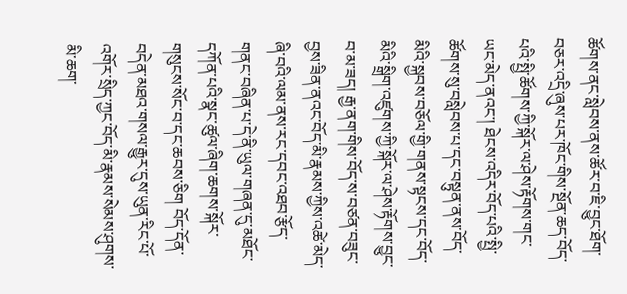ཚོགས་ནང་སླེབས་ནས་ཚོར་བ་ཇི་བྱུང་ཐོག་བཅར་འདྲི་ཞུས་པར་ཁོང་གིས་སྔོན་ཆད་བོད་པའི་སྤྱི་ཚོགས་ཀྱི་སྐོར་ལ་ཤེས་རྟོགས་གང་ཡང་མེད་ནའང་། ཐེངས་འདིར་བོད་པའི་སྤྱི་ཚོགས་སུ་བསླེབས་པ་དང་བསྟུན་ནས་བོད་མིའི་སྐྱབས་བཅོལ་གྱི་གནས་སྟངས་དང་བོད་མིའི་སྒྲིག་འཛུགས་ཀྱི་སྐོར་ལ་ཤེས་རྟོགས་བྱུང་བ་མ་ཟད། རྒྱ་ནག་གིས་བོད་ས་བཙན་བཟུང་བྱས་ཟིན་ནའང་བོད་མི་རྣམས་ཀྱིས་འཚེ་མེད་ཞི་བའི་ལམ་ནས་རང་དབང་འཐབ་རྩོད་གནང་བཞིན་པ་དེ་ནི་ཡུལ་གཞན་དུ་མཐོང་དཀོན་པའི་སྣང་ཚུལ་ཞིག་ཆགས་སྐོར་གསུངས་སོང་བ་དང་ཆབས་ཅིག བོད་དོན་བདེན་མཐའ་གསལ་རྒྱུར་དུས་ཡུན་རིང་པོ་འགོར་སྲིད་ཀྱང་བོད་མི་རྣམས་སེམས་ཤུགས་མི་ཆག་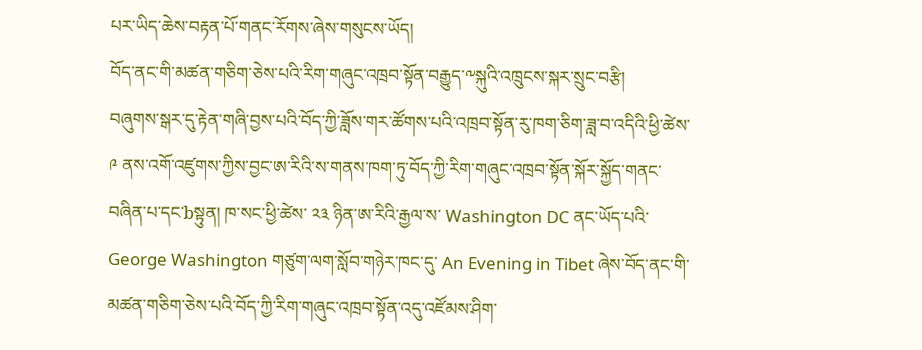པར་ཡིད་ཆེས་བརྟན་པོ་གནང་རོགས་ཞེས་གསུངས་ཡོད།
བོད་ནང་གི་མཚན་གཅིག་ཅེས་པའི་རིག་གཞུང་འཁྲབ་སྟོན་བརྒྱུད་༸སྐུའི་འཁྲུངས་སྐར་སྲུང་བརྩི།
བཞུགས་སྒར་དུ་རྟེན་གཞི་བྱས་པའི་བོད་ཀྱི་ཟློས་གར་ཚོགས་པའི་འཁྲབ་སྟོན་རུ་ཁག་ཅིག་ཟླ་བ་འདིའི་ཕྱི་ཚེས་ ༩ ནས་འགོ་འཛུགས་ཀྱིས་བྱང་ཨ་རིའི་ས་གནས་ཁག་ཏུ་བོད་ཀྱི་རིག་གཞུང་འཁྲབ་སྟོན་སྐོར་སྐྱོད་གནང་བཞིན་པ་དང་bསྟུན། ཁ་སང་ཕྱི་ཚེས་ ༢༣ ཉིན་ཨ་རིའི་རྒྱལ་ས་ Washington DC ནང་ཡོད་པའི་ George Washington གཙུག་ལག་སློབ་གཉེར་ཁང་དུ་ An Evening in Tibet ཞེས་བོད་ནང་གི་མཚན་གཅིག་ཅེས་པའི་བོད་ཀྱི་རིག་གཞུང་འཁྲབ་སྟོན་འདུ་འཛོམས་ཤིག་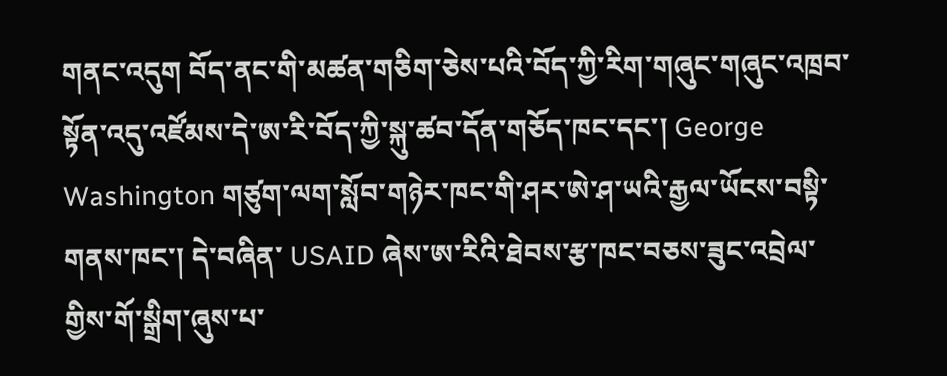གནང་འདུག བོད་ནང་གི་མཚན་གཅིག་ཅེས་པའི་བོད་ཀྱི་རིག་གཞུང་གཞུང་འཁྲབ་སྟོན་འདུ་འཛོམས་དེ་ཨ་རི་བོད་ཀྱི་སྐུ་ཚབ་དོན་གཅོད་ཁང་དང་། George Washington གཙུག་ལག་སློབ་གཉེར་ཁང་གི་ཤར་ཨེ་ཤ་ཡའི་རྒྱལ་ཡོངས་བསྟི་གནས་ཁང་། དེ་བཞིན་ USAID ཞེས་ཨ་རིའི་ཐེབས་རྩ་ཁང་བཅས་ཟུང་འབྲེལ་གྱིས་གོ་སྒྲིག་ཞུས་པ་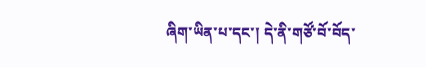ཞིག་ཡིན་པ་དང་། དེ་ནི་གཙོ་བོ་བོད་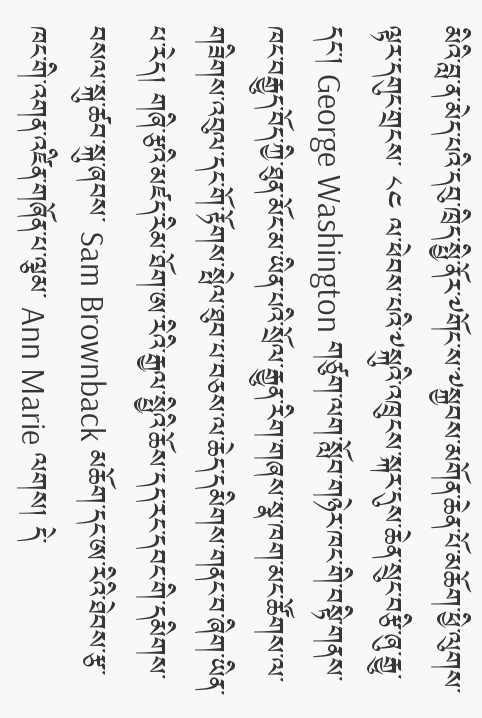མིའི་བླ་ན་མེད་པའི་དབུ་ཁྲིད་སྤྱི་ནོར་༸གོང་ས་༸སྐྱབས་མགོན་ཆེན་པོ་མཆོག་ཕྱི་ལུགས་ལྟར་དགུང་གྲངས་ ༨༤ ལ་ཕེབས་པའི་༸སྐུའི་འཁྲུངས་སྐར་དུས་ཆེན་སྲུང་བརྩི་ཞུ་རྒྱུ་དང་། George Washington གཙུག་ལག་སློབ་གཉེར་ཁང་གི་བསྟི་གནས་ཁང་བརྒྱུད་བོད་ཀྱི་ཐུན་མོང་མ་ཡིན་པའི་སྲོལ་རྒྱུན་རིག་གཞས་སྣ་ཁག་མང་ཚོགས་ལ་གཟིགས་འབུལ་དང་གོ་རྟོགས་སྤེལ་ཐུབ་པ་བཅས་ལ་ཆེད་དམིགས་གནང་བ་ཞིག་ཡིན་པ་རེད། གཞི་རྩའི་མཛད་རིམ་ཐོག་ཨ་རིའི་རྒྱལ་སྤྱིའི་ཆོས་དད་རང་དབང་གི་དམིགས་བསལ་སྐུ་ཚབ་སྐུ་ཞབས་ Sam Brownback མཆོག་དང་ཨ་རིའི་ཐེབས་རྩ་ཁང་གི་འགན་འཛིན་གཞོན་པ་ལྕམ་ Ann Marie ལགས། དེ་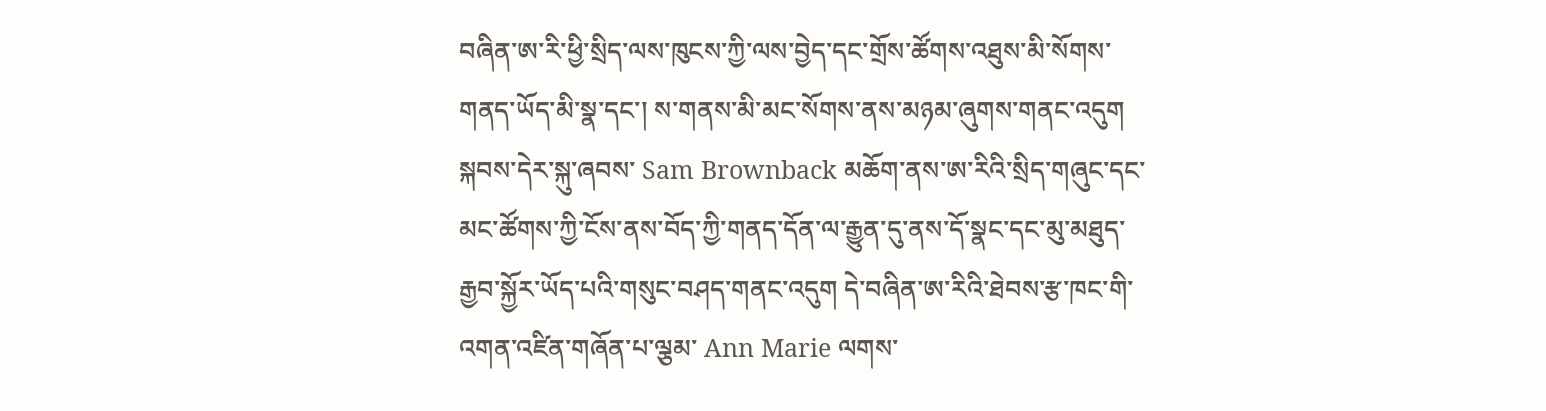བཞིན་ཨ་རི་ཕྱི་སྲིད་ལས་ཁུངས་ཀྱི་ལས་བྱེད་དང་གྲོས་ཚོགས་འཐུས་མི་སོགས་གནད་ཡོད་མི་སྣ་དང་། ས་གནས་མི་མང་སོགས་ནས་མཉམ་ཞུགས་གནང་འདུག སྐབས་དེར་སྐུ་ཞབས་ Sam Brownback མཆོག་ནས་ཨ་རིའི་སྲིད་གཞུང་དང་མང་ཚོགས་ཀྱི་ངོས་ནས་བོད་ཀྱི་གནད་དོན་ལ་རྒྱུན་དུ་ནས་དོ་སྣང་དང་མུ་མཐུད་རྒྱབ་སྐྱོར་ཡོད་པའི་གསུང་བཤད་གནང་འདུག དེ་བཞིན་ཨ་རིའི་ཐེབས་རྩ་ཁང་གི་འགན་འཛིན་གཞོན་པ་ལྕམ་ Ann Marie ལགས་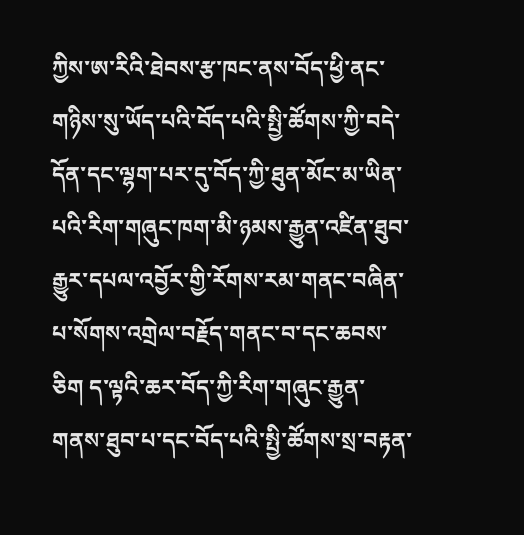ཀྱིས་ཨ་རིའི་ཐེབས་རྩ་ཁང་ནས་བོད་ཕྱི་ནང་གཉིས་སུ་ཡོད་པའི་བོད་པའི་སྤྱི་ཚོགས་ཀྱི་བདེ་དོན་དང་ལྷག་པར་དུ་བོད་ཀྱི་ཐུན་མོང་མ་ཡིན་པའི་རིག་གཞུང་ཁག་མི་ཉམས་རྒྱུན་འཛིན་ཐུབ་རྒྱུར་དཔལ་འབྱོར་གྱི་རོགས་རམ་གནང་བཞིན་པ་སོགས་འགྲེལ་བརྗོད་གནང་བ་དང་ཆབས་ཅིག ད་ལྟའི་ཆར་བོད་ཀྱི་རིག་གཞུང་རྒྱུན་གནས་ཐུབ་པ་དང་བོད་པའི་སྤྱི་ཚོགས་སྲ་བརྟན་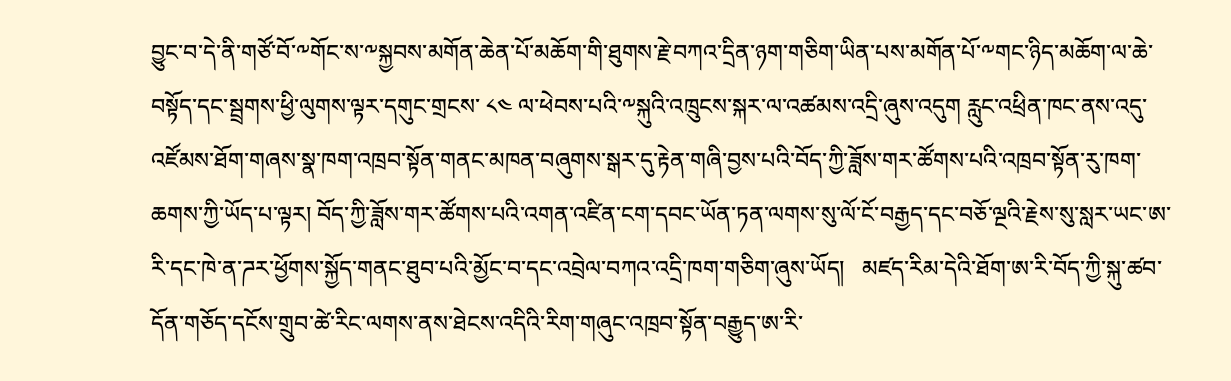བྱུང་བ་དེ་ནི་གཙོ་བོ་༸གོང་ས་༸སྐྱབས་མགོན་ཆེན་པོ་མཆོག་གི་ཐུགས་རྗེ་བཀའ་དྲིན་ཉག་གཅིག་ཡིན་པས་མགོན་པོ་༸གང་ཉིད་མཆོག་ལ་ཆེ་བསྟོད་དང་སྦྲགས་ཕྱི་ལུགས་ལྟར་དགུང་གྲངས་ ༨༤ ལ་ཕེབས་པའི་༸སྐུའི་འཁྲུངས་སྐར་ལ་འཚམས་འདྲི་ཞུས་འདུག རླུང་འཕྲིན་ཁང་ནས་འདུ་འཛོམས་ཐོག་གཞས་སྣ་ཁག་འཁྲབ་སྟོན་གནང་མཁན་བཞུགས་སྒར་དུ་རྟེན་གཞི་བྱས་པའི་བོད་ཀྱི་ཟློས་གར་ཚོགས་པའི་འཁྲབ་སྟོན་རུ་ཁག་ཆགས་ཀྱི་ཡོད་པ་ལྟར། བོད་ཀྱི་ཟློས་གར་ཚོགས་པའི་འགན་འཛིན་ངག་དབང་ཡོན་ཏན་ལགས་སུ་ལོ་ངོ་བརྒྱད་དང་བཅོ་ལྔའི་རྗེས་སུ་སླར་ཡང་ཨ་རི་དང་ཁེ་ན་ཌར་ཕྱོགས་སྐྱོད་གནང་ཐུབ་པའི་མྱོང་བ་དང་འབྲེལ་བཀའ་འདྲི་ཁག་གཅིག་ཞུས་ཡོད།   མཛད་རིམ་དེའི་ཐོག་ཨ་རི་བོད་ཀྱི་སྐུ་ཚབ་དོན་གཅོད་དངོས་གྲུབ་ཚེ་རིང་ལགས་ནས་ཐེངས་འདིའི་རིག་གཞུང་འཁྲབ་སྟོན་བརྒྱུད་ཨ་རི་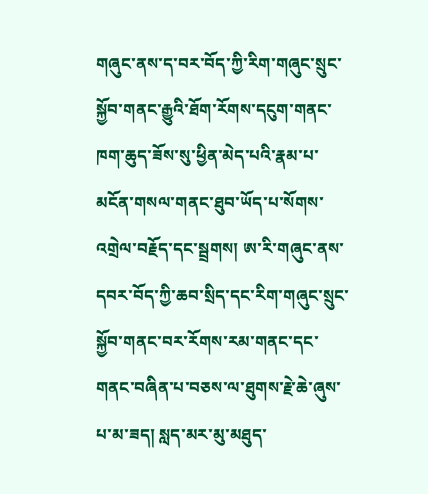གཞུང་ནས་ད་བར་བོད་ཀྱི་རིག་གཞུང་སྲུང་སྐྱོབ་གནང་རྒྱུའི་ཐོག་རོགས་དངུག་གནང་ཁག་ཆུད་ཟོས་སུ་ཕྱིན་མེད་པའི་རྣམ་པ་མངོན་གསལ་གནང་ཐུབ་ཡོད་པ་སོགས་འགྲེལ་བརྗོད་དང་སྦྲགས། ཨ་རི་གཞུང་ནས་དབར་བོད་ཀྱི་ཆབ་སྲིད་དང་རིག་གཞུང་སྲུང་སྐྱོབ་གནང་བར་རོགས་རམ་གནང་དང་གནང་བཞིན་པ་བཅས་ལ་ཐུགས་རྗེ་ཆེ་ཞུས་པ་མ་ཟད། སླད་མར་མུ་མཐུད་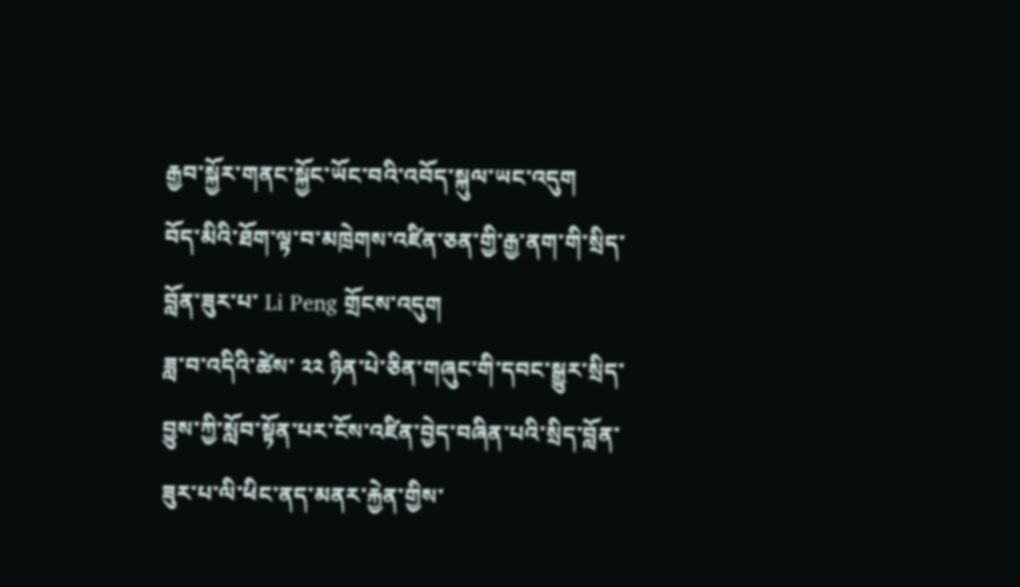རྒྱབ་སྐྱོར་གནང་སྐྱོང་ཡོང་བའི་འབོད་སྐུལ་ཡང་འདུག
བོད་མིའི་ཐོག་ལྟ་བ་མཁྲེགས་འཛིན་ཅན་གྱི་རྒྱ་ནག་གི་སྲིད་བློན་ཟུར་པ་ Li Peng གྲོངས་འདུག
ཟླ་བ་འདིའི་ཚེས་ ༢༢ ཉིན་པེ་ཅིན་གཞུང་གི་དབང་སྒྱུར་སྲིད་བྱུས་ཀྱི་སློབ་སྟོན་པར་ངོས་འཛིན་བྱེད་བཞིན་པའི་སྲིད་བློན་ཟུར་པ་ལི་ཕིང་ནད་མནར་རྐྱེན་གྱིས་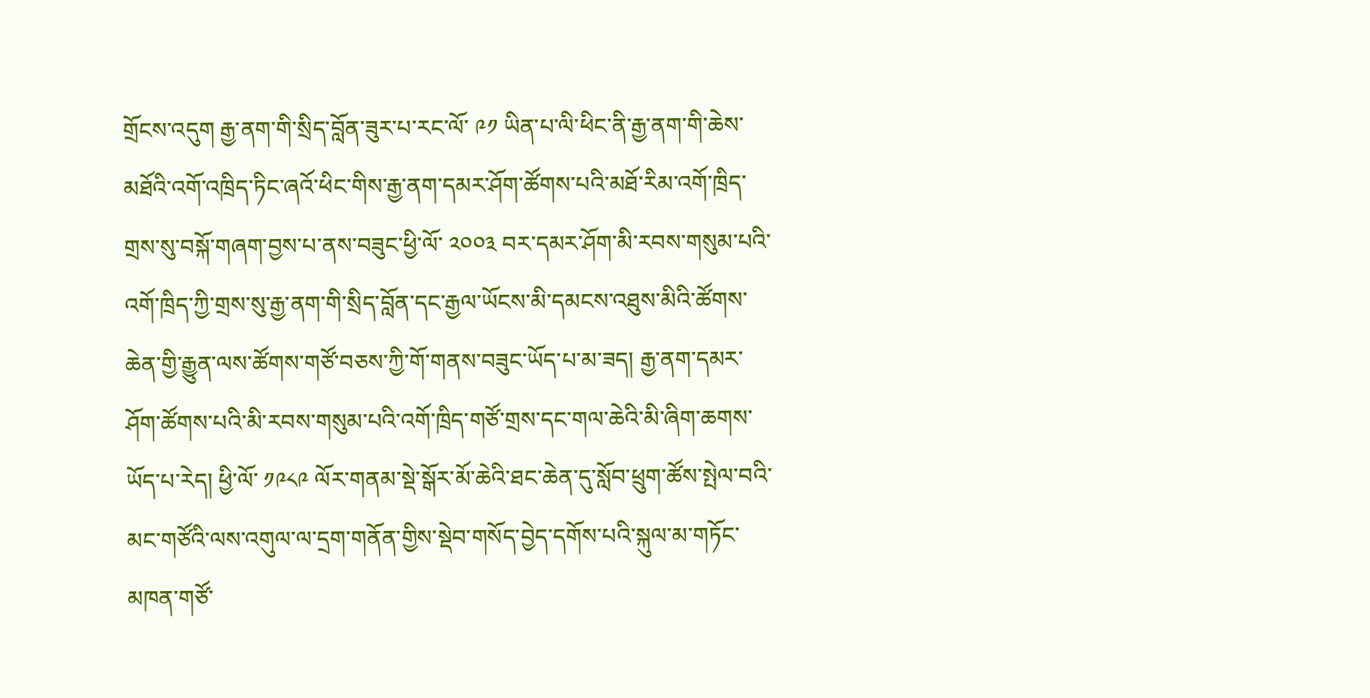གྲོངས་འདུག རྒྱ་ནག་གི་སྲིད་བློན་ཟུར་པ་རང་ལོ་ ༩༡ ཡིན་པ་ལི་ཕིང་ནི་རྒྱ་ནག་གི་ཆེས་མཐོའི་འགོ་འཁྲིད་ཏིང་ཞའོ་ཕིང་གིས་རྒྱ་ནག་དམར་ཤོག་ཚོགས་པའི་མཐོ་རིམ་འགོ་ཁྲིད་གྲས་སུ་བསྐོ་གཞག་བྱས་པ་ནས་བཟུང་ཕྱི་ལོ་ ༢༠༠༣ བར་དམར་ཤོག་མི་རབས་གསུམ་པའི་འགོ་ཁྲིད་ཀྱི་གྲས་སུ་རྒྱ་ནག་གི་སྲིད་བློན་དང་རྒྱལ་ཡོངས་མི་དམངས་འཐུས་མིའི་ཚོགས་ཆེན་གྱི་རྒྱུན་ལས་ཚོགས་གཙོ་བཅས་ཀྱི་གོ་གནས་བཟུང་ཡོད་པ་མ་ཟད། རྒྱ་ནག་དམར་ཤོག་ཚོགས་པའི་མི་རབས་གསུམ་པའི་འགོ་ཁྲིད་གཙོ་གྲས་དང་གལ་ཆེའི་མི་ཞིག་ཆགས་ཡོད་པ་རེད། ཕྱི་ལོ་ ༡༩༨༩ ལོར་གནམ་སྡེ་སྒོར་མོ་ཆེའི་ཐང་ཆེན་དུ་སློབ་ཕྲུག་ཚོས་སྤེལ་བའི་མང་གཙོའི་ལས་འགུལ་ལ་དྲག་གནོན་གྱིས་སྡེབ་གསོད་བྱེད་དགོས་པའི་སྐུལ་མ་གཏོང་མཁན་གཙོ་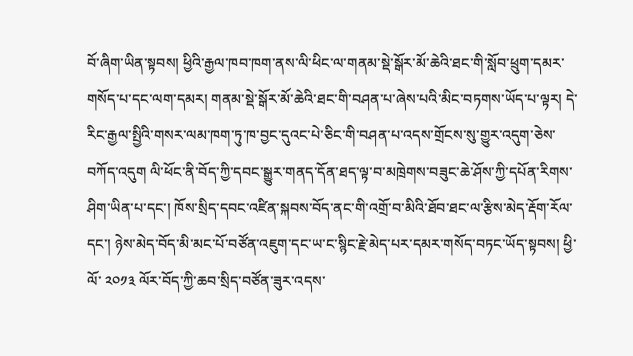བོ་ཞིག་ཡིན་སྟབས། ཕྱིའི་རྒྱལ་ཁབ་ཁག་ནས་ལི་ཕིང་ལ་གནམ་སྡེ་སྒོར་མོ་ཆེའི་ཐང་གི་སློབ་ཕྲུག་དམར་གསོད་པ་དང་ལག་དམར། གནམ་སྡེ་སྒོར་མོ་ཆེའི་ཐང་གི་བཤན་པ་ཞེས་པའི་མིང་བཏགས་ཡོད་པ་ལྟར། དེ་རིང་རྒྱལ་སྤྱིའི་གསར་ལམ་ཁག་ཏུ་ཁ་བྱང་དུའང་པེ་ཅིང་གི་བཤན་པ་འདས་གྲོངས་སུ་གྱུར་འདུག་ཅེས་བཀོད་འདུག ལི་ཕོང་ནི་བོད་ཀྱི་དབང་སྒྱུར་གནད་དོན་ཐད་ལྟ་བ་མཁྲེགས་བཟུང་ཆེ་ཤོས་ཀྱི་དཔོན་རིགས་ཤིག་ཡིན་པ་དང་། ཁོས་སྲིད་དབང་འཛིན་སྐབས་བོད་ནང་གི་འགྲོ་བ་མིའི་ཐོབ་ཐང་ལ་རྩིས་མེད་རྡོག་རོལ་དང་། ཉེས་མེད་བོད་མི་མང་པོ་བཙོན་འཇུག་དང་ཡ་ང་སྙིང་རྗེ་མེད་པར་དམར་གསོད་བཏང་ཡོད་སྟབས། ཕྱི་ལོ་ ༢༠༡༣ ལོར་བོད་ཀྱི་ཆབ་སྲིད་བཙོན་ཟུར་འདས་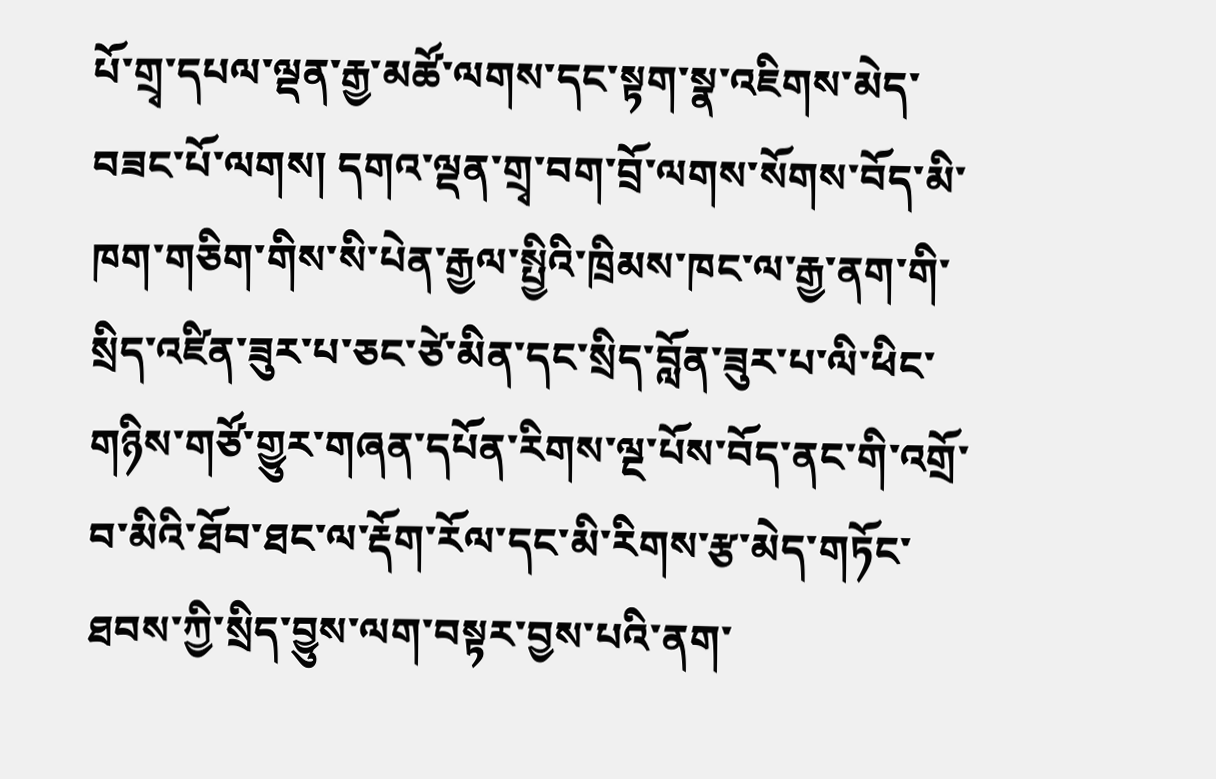པོ་གྲྭ་དཔལ་ལྡན་རྒྱ་མཚོ་ལགས་དང་སྟག་སྣ་འཇིགས་མེད་བཟང་པོ་ལགས། དགའ་ལྡན་གྲྭ་བག་བྲོ་ལགས་སོགས་བོད་མི་ཁག་གཅིག་གིས་སི་པེན་རྒྱལ་སྤྱིའི་ཁྲིམས་ཁང་ལ་རྒྱ་ནག་གི་སྲིད་འཛིན་ཟུར་པ་ཅང་ཙེ་མིན་དང་སྲིད་བློན་ཟུར་པ་ལི་ཕིང་གཉིས་གཙོ་གྱུར་གཞན་དཔོན་རིགས་ལྔ་པོས་བོད་ནང་གི་འགྲོ་བ་མིའི་ཐོབ་ཐང་ལ་རྡོག་རོལ་དང་མི་རིགས་རྩ་མེད་གཏོང་ཐབས་ཀྱི་སྲིད་བྱུས་ལག་བསྟར་བྱས་པའི་ནག་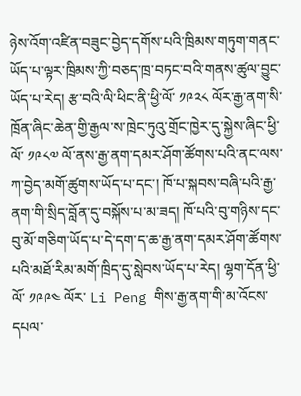ཉེས་འོག་འཛིན་བཟུང་བྱེད་དགོས་པའི་ཁྲིམས་གཏུག་གནང་ཡོད་པ་ལྟར་ཁྲིམས་ཀྱི་བཅད་ཁྲ་བཏང་བའི་གནས་ཚུལ་བྱུང་ཡོད་པ་རེད། རྩ་བའི་ལི་ཕིང་ནི་ཕྱི་ལོ་ ༡༩༢༨ ལོར་རྒྱ་ནག་སི་ཁྲོན་ཞིང་ཆེན་གྱི་རྒྱལ་ས་ཁྲེང་ཏུའུ་གྲོང་ཁྱེར་དུ་སྐྱེས་ཞིང་ཕྱི་ལོ་ ༡༩༨༧ ལོ་ནས་རྒྱ་ནག་དམར་ཤོག་ཚོགས་པའི་ནང་ལས་ཀ་བྱེད་མགོ་ཚུགས་ཡོད་པ་དང་། ཁོ་པ་སྐབས་བཞི་པའི་རྒྱ་ནག་གི་སྲིད་བློན་དུ་བསྐོས་པ་མ་ཟད། ཁོ་པའི་བུ་གཉིས་དང་བུ་མོ་གཅིག་ཡོད་པ་དེ་དག་ད་ཆ་རྒྱ་ནག་དམར་ཤོག་ཚོགས་པའི་མཐོ་རིམ་མགོ་ཁྲིད་དུ་སླེབས་ཡོད་པ་རེད། ལྷག་དོན་ཕྱི་ལོ་ ༡༩༩༤ ལོར་ Li Peng གིས་རྒྱ་ནག་གི་མ་འོངས་དཔལ་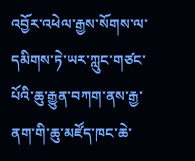འབྱོར་འཕེལ་རྒྱས་སོགས་ལ་དམིགས་ཏེ་ཡར་ཀླུང་གཙང་པོའི་ཆུ་རྒྱུན་བཀག་ནས་རྒྱ་ནག་གི་ཆུ་མཛོད་ཁང་ཆེ་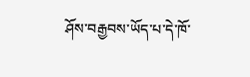ཤོས་བརྒྱབས་ཡོད་པ་དེ་ཁོ་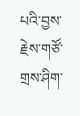པའི་བྱས་རྗེས་གཙོ་གྲས་ཤིག་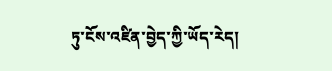ཏུ་ངོས་འཛིན་བྱེད་ཀྱི་ཡོད་རེད།